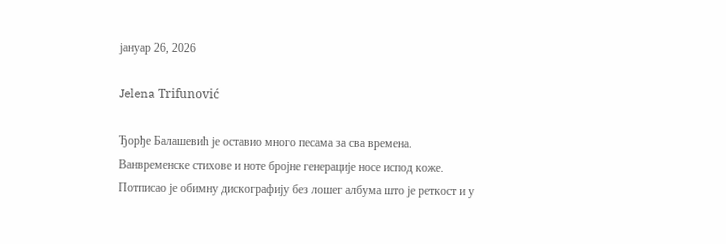јануар 26, 2026

Jelena Trifunović

Ђорђе Балашевић је оставио много песама за сва времена. Ванвременске стихове и ноте бројне генерације носе испод коже. Потписао је обимну дискографију без лошег албума што је реткост и у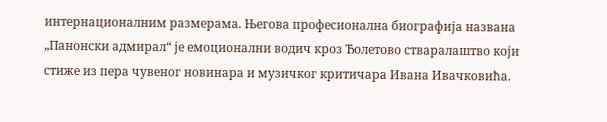интернационалним размерама. Његова професионална биографија названа „Панонски адмирал“ је емоционални водич кроз Ђолетово стваралаштво који стиже из пера чувеног новинара и музичког критичара Ивана Ивачковића.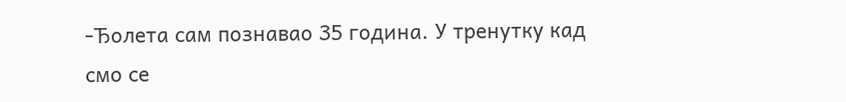-Ђолета сам познавао 35 година. У тренутку кад смо се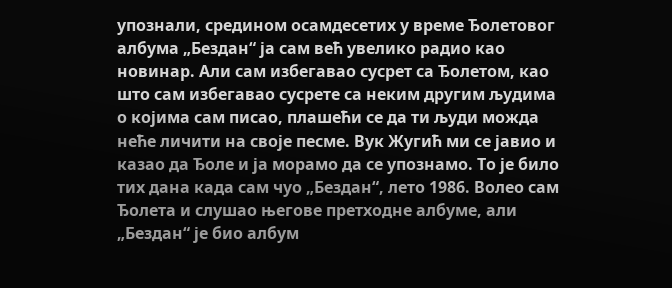упознали, средином осамдесетих у време Ђолетовог албума „Бездан“ ја сам већ увелико радио као новинар. Али сам избегавао сусрет са Ђолетом, као што сам избегавао сусрете са неким другим људима о којима сам писао, плашећи се да ти људи можда неће личити на своје песме. Вук Жугић ми се јавио и казао да Ђоле и ја морамо да се упознамо. То је било тих дана када сам чуо „Бездан“, лето 1986. Волео сам Ђолета и слушао његове претходне албуме, али „Бездан“ је био албум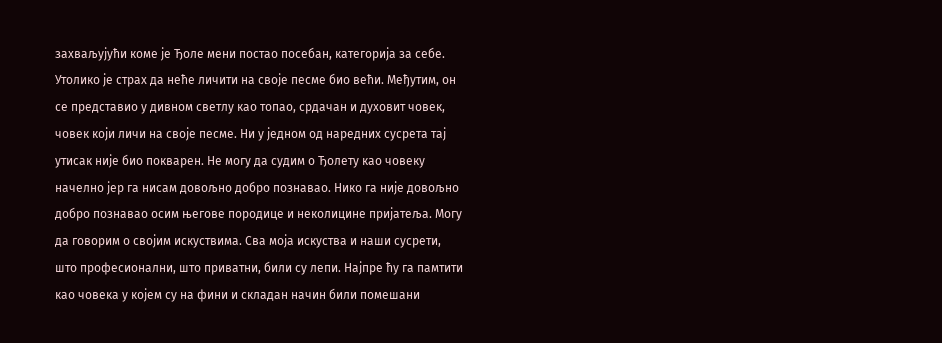захваљујући коме је Ђоле мени постао посебан, категорија за себе. Утолико је страх да неће личити на своје песме био већи. Међутим, он се представио у дивном светлу као топао, срдачан и духовит човек, човек који личи на своје песме. Ни у једном од наредних сусрета тај утисак није био покварен. Не могу да судим о Ђолету као човеку начелно јер га нисам довољно добро познавао. Нико га није довољно добро познавао осим његове породице и неколицине пријатеља. Могу да говорим о својим искуствима. Сва моја искуства и наши сусрети, што професионални, што приватни, били су лепи. Најпре ћу га памтити као човека у којем су на фини и складан начин били помешани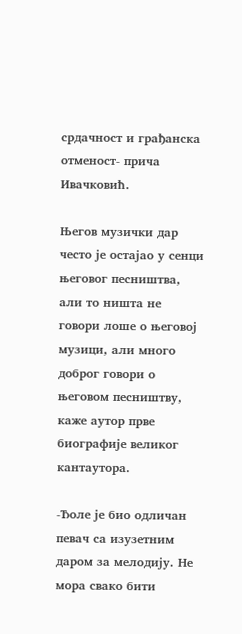срдачност и грађанска отменост- прича Ивачковић.

Његов музички дар често је остајао у сенци његовог песништва, али то ништа не говори лоше о његовој музици, али много доброг говори о његовом песништву, каже аутор прве биографије великог кантаутора.

-Ђоле је био одличан певач са изузетним даром за мелодију. Не мора свако бити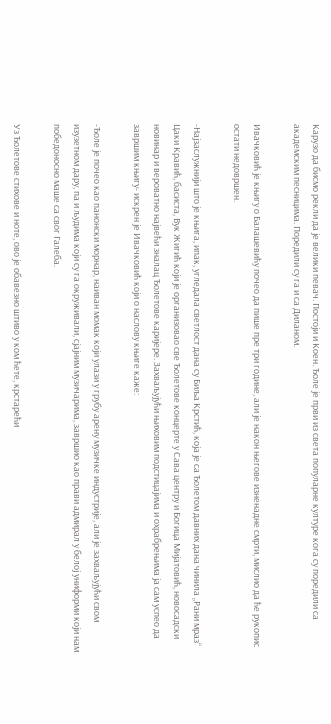Карузо да бисмо рекли да је велики певач. Постоји и Коен. Ђоле је први из света популарне културе кога су поредили са академским песницима. Поредили су га и са Диланом.

Ивачковић је књигу о Балашевићу почео да пише пре три године, али је након његове изненадне смрти, мислио да ће рукопис остати недовршен.

-Најзаслужнији што је књига, ипак, угледала светлост дана су Биља Крстић, која је са Ђолетом давних дана чинила „Рани мраз“ Цаки Кравић, басиста, Вук Жигић који је организовао све Ђолетове концерте у Сава центру и Богица Мијатовић, новосадски новинар и вероватно највећи зналац Ђолетове каријере. Захваљујући њиховим подстицајима и охрабрењима ја сам успео да завршим књигу- искрен је Ивачковић који о наслову књиге каже:

-Ђоле је почео као панонски морнар, наиван момак који улази у грубу арену музичке индустрије, али је захваљујући свом изузетном дару, па и људима који су га окруживали, сјајним музичарима, завршио као прави адмирал у белој униформи који нам победоносно маше са свог Галеба.

Уз Ђолетове стихове и ноте, ово је обавезно штиво у ком ћете, крстарећи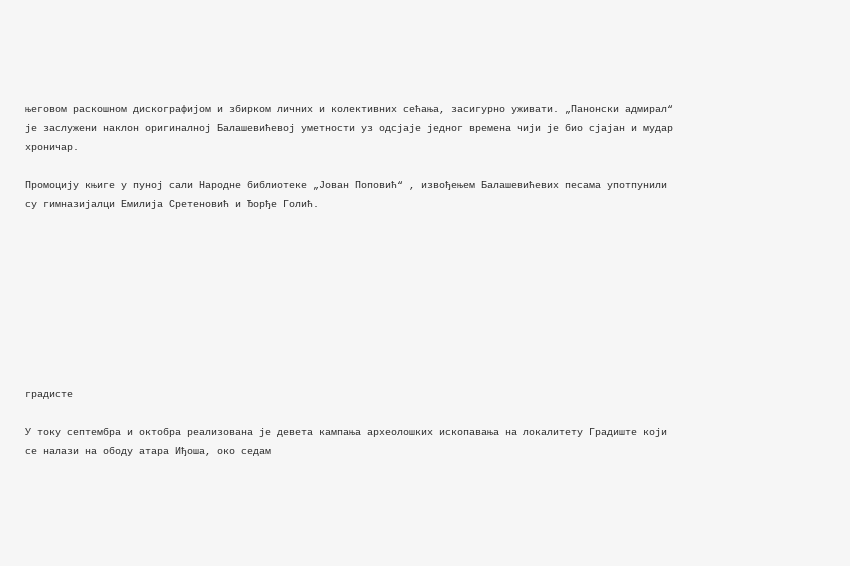његовом раскошном дискографијом и збирком личних и колективних сећања, засигурно уживати. „Панонски адмирал“ је заслужени наклон оригиналној Балашевићевој уметности уз одсјаје једног времена чији је био сјајан и мудар хроничар.

Промоцију књиге у пуној сали Народне библиотеке „Јован Поповић“ , извођењем Балашевићевих песама употпунили су гимназијалци Емилија Сретеновић и Ђорђе Голић.









градисте

У току септембра и октобра реализована је девета кампања археолошких ископавања на локалитету Градиште који се налази на ободу атара Иђоша, око седам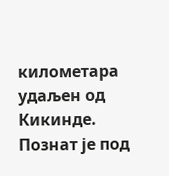километара удаљен од Кикинде. Познат је под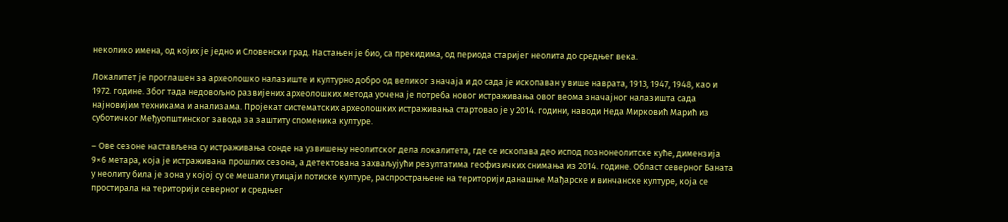неколико имена, од којих је једно и Словенски град. Настањен је био, са прекидима, од периода старијег неолита до средњег века.

Локалитет је проглашен за археолошко налазиште и културно добро од великог значаја и до сада је ископаван у више наврата, 1913, 1947, 1948, као и 1972. године. Због тада недовољно развијених археолошких метода уочена је потреба новог истраживања овог веома значајног налазишта сада најновијим техникама и анализама. Пројекат систематских археолошких истраживања стартовао је у 2014. години, наводи Неда Мирковић Марић из суботичког Међуопштинског завода за заштиту споменика културе.

– Ове сезоне настављена су истраживања сонде на узвишењу неолитског дела локалитета, где се ископава део испод познонеолитске куће, димензија 9×6 метара, која је истраживана прошлих сезона, а детектована захваљујући резултатима геофизичких снимања из 2014. године. Област северног Баната у неолиту била је зона у којој су се мешали утицаји потиске културе, распрострањене на територији данашње Мађарске и винчанске културе, која се простирала на територији северног и средњег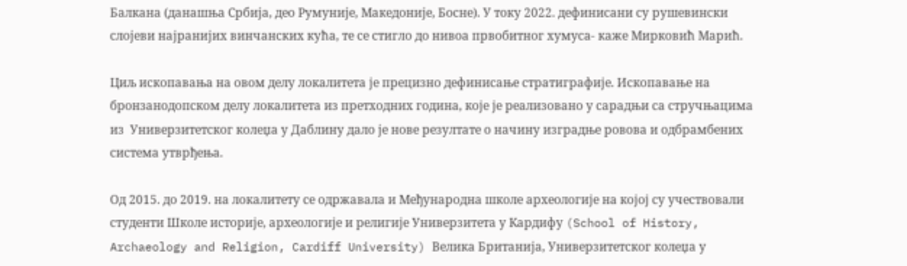Балкана (данашња Србија, део Румуније, Македоније, Босне). У току 2022. дефинисани су рушевински слојеви најранијих винчанских кућа, те се стигло до нивоа првобитног хумуса- каже Мирковић Марић.

Циљ ископавања на овом делу локалитета је прецизно дефинисање стратиграфије. Ископавање на бронзанодопском делу локалитета из претходних година, које је реализовано у сарадњи са стручњацима из  Универзитетског колеџа у Даблину дало је нове резултате о начину изградње ровова и одбрамбених система утврђења.

Од 2015. до 2019. на локалитету се одржавала и Међународна школе археологије на којој су учествовали студенти Школе историје, археологије и религије Универзитета у Кардифу (School of History, Archaeology and Religion, Cardiff University) Велика Британија, Универзитетског колеџа у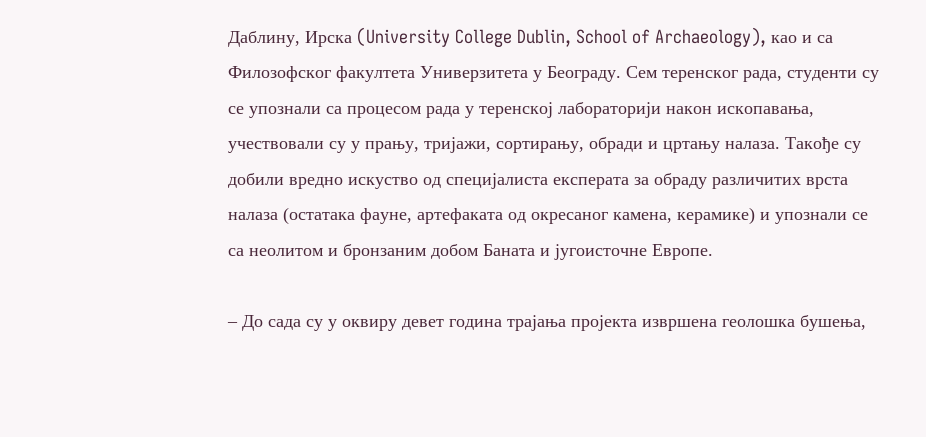Даблину, Ирска (University College Dublin, School of Archaeology), као и са Филозофског факултета Универзитета у Београду. Сем теренског рада, студенти су се упознали са процесом рада у теренској лабораторији након ископавања, учествовали су у прању, тријажи, сортирању, обради и цртању налаза. Такође су добили вредно искуство од специјалиста експерата за обраду различитих врста налаза (остатака фауне, артефаката од окресаног камена, керамике) и упознали се са неолитом и бронзаним добом Баната и југоисточне Европе.

– До сада су у оквиру девет година трајања пројекта извршена геолошка бушења,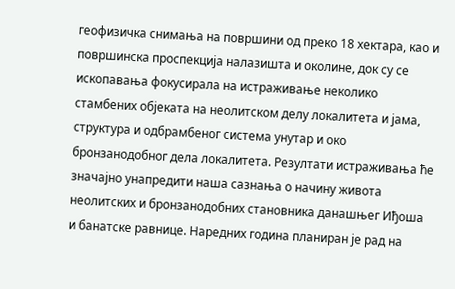геофизичка снимања на површини од преко 18 хектара, као и површинска проспекција налазишта и околине, док су се ископавања фокусирала на истраживање неколико стамбених објеката на неолитском делу локалитета и јама, структура и одбрамбеног система унутар и око бронзанодобног дела локалитета. Резултати истраживања ће значајно унапредити наша сазнања о начину живота неолитских и бронзанодобних становника данашњег Иђоша и банатске равнице. Наредних година планиран је рад на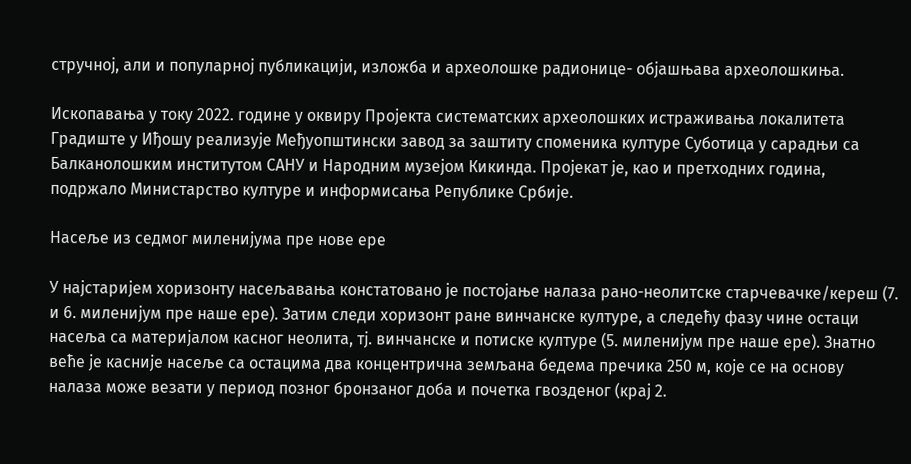стручној, али и популарној публикацији, изложба и археолошке радионице- објашњава археолошкиња.

Ископавања у току 2022. године у оквиру Пројекта систематских археолошких истраживања локалитета Градиште у Иђошу реализује Међуопштински завод за заштиту споменика културе Суботица у сарадњи са Балканолошким институтом САНУ и Народним музејом Кикинда. Пројекат је, као и претходних година, подржало Министарство културе и информисања Републике Србије.

Насеље из седмог миленијума пре нове ере

У најстаријем хоризонту насељавања констатовано је постојање налаза рано-неолитске старчевачке/кереш (7. и 6. миленијум пре наше ере). Затим следи хоризонт ране винчанске културе, а следећу фазу чине остаци насеља са материјалом касног неолита, тј. винчанске и потиске културе (5. миленијум пре наше ере). Знатно веће је касније насеље са остацима два концентрична земљана бедема пречика 250 м, које се на основу налаза може везати у период позног бронзаног доба и почетка гвозденог (крај 2.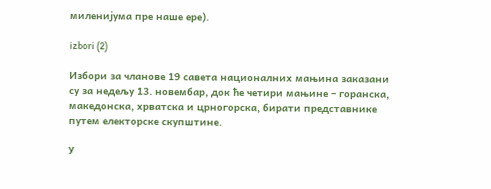миленијума пре наше ере).

izbori (2)

Избори за чланове 19 савета националних мањина заказани су за недељу 13. новембар, док ће четири мањине – горанска, македонска, хрватска и црногорска, бирати представнике путем електорске скупштине.

У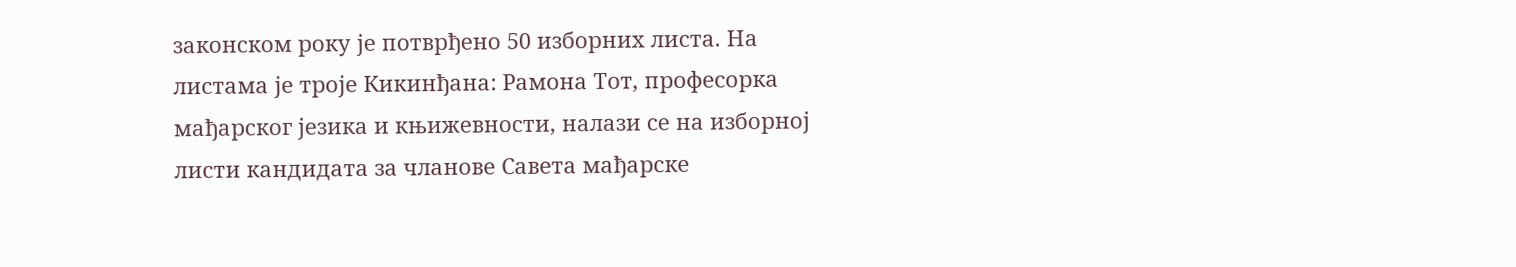законском року је потврђено 50 изборних листа. На листама је троје Кикинђана: Рамона Тот, професорка мађарског језика и књижевности, налази се на изборној листи кандидата за чланове Савета мађарске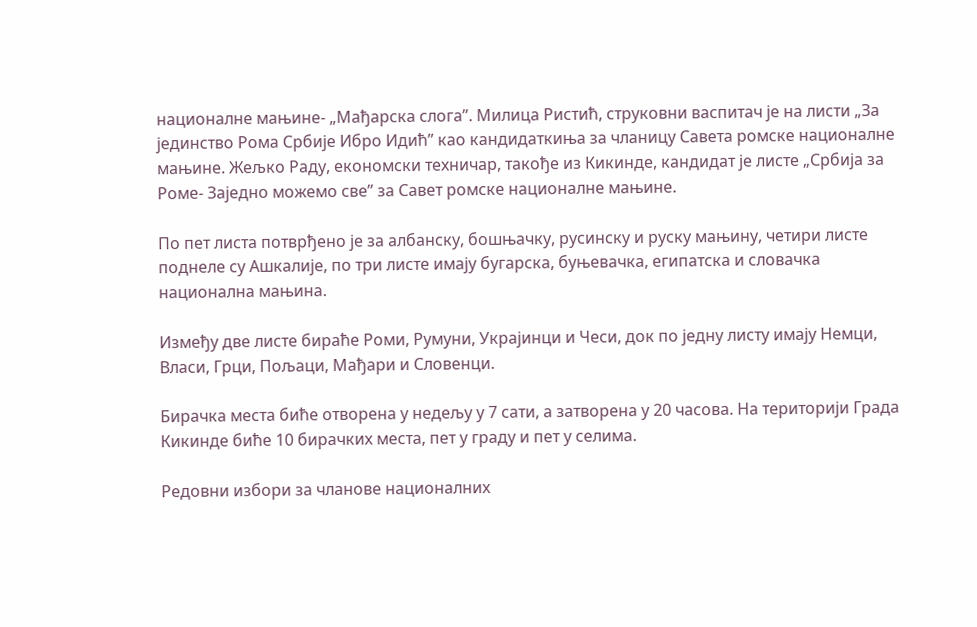националне мањине- „Мађарска слога”. Милица Ристић, струковни васпитач је на листи „За јединство Рома Србије Ибро Идић” као кандидаткиња за чланицу Савета ромске националне мањине. Жељко Раду, економски техничар, такође из Кикинде, кандидат је листе „Србија за Роме- Заједно можемо све” за Савет ромске националне мањине.

По пет листа потврђено је за албанску, бошњачку, русинску и руску мањину, четири листе поднеле су Ашкалије, по три листе имају бугарска, буњевачка, египатска и словачка национална мањина.

Између две листе бираће Роми, Румуни, Украјинци и Чеси, док по једну листу имају Немци, Власи, Грци, Пољаци, Мађари и Словенци.

Бирачка места биће отворена у недељу у 7 сати, а затворена у 20 часова. На територији Града Кикинде биће 10 бирачких места, пет у граду и пет у селима.

Редовни избори за чланове националних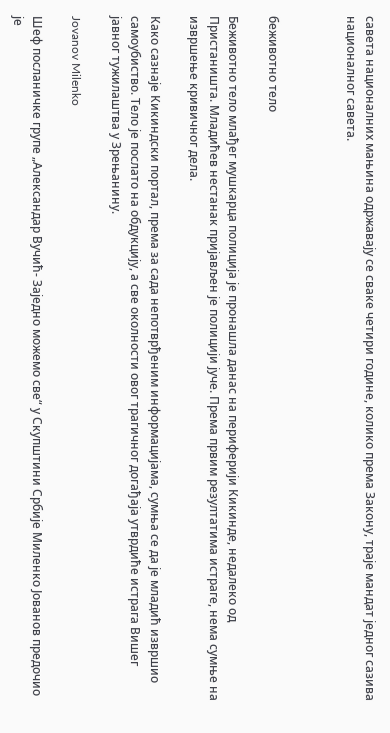савета националних мањина одржавају се сваке четири године, колико према Закону, траје мандат једног сазива националног савета.



беживотно тело

Беживотно тело млађег мушкарца полиција је пронашла данас на периферији Кикинде, недалеко од Пристаништа. Младићев нестанак пријављен је полицији јуче. Према првим резултатима истраге, нема сумње на извршење кривичног дела.

Како сазнаје Кикиндски портал, према за сада непотврђеним информацијама, сумња се да је младић извршио самоубиство. Тело је послато на обдукцију, а све околности овог трагичног догађаја утврдиће истрага Вишег јавног тужилаштва у Зрењанину.

Jovanov Milenko

Шеф посланичке групе „Александар Вучић- Заједно можемо све“ у Скупштини Србије Миленко Јованов предочио је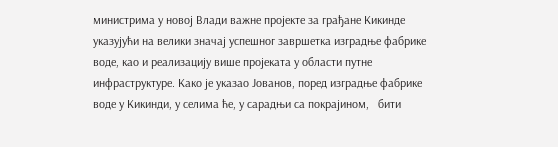министрима у новој Влади важне пројекте за грађане Кикинде указујући на велики значај успешног завршетка изградње фабрике воде, као и реализацију више пројеката у области путне инфраструктуре. Како је указао Јованов, поред изградње фабрике воде у Кикинди, у селима ће, у сарадњи са покрајином,   бити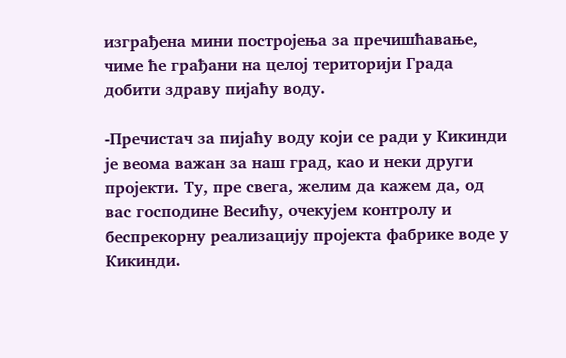изграђена мини постројења за пречишћавање, чиме ће грађани на целој територији Града добити здраву пијаћу воду.

-Пречистач за пијаћу воду који се ради у Кикинди је веома важан за наш град, као и неки други пројекти. Ту, пре свега, желим да кажем да, од вас господине Весићу, очекујем контролу и беспрекорну реализацију пројекта фабрике воде у Кикинди.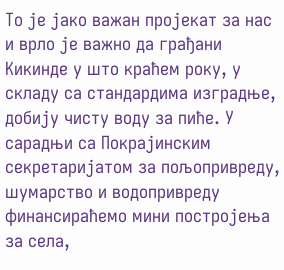То је јако важан пројекат за нас и врло је важно да грађани Кикинде у што краћем року, у складу са стандардима изградње, добију чисту воду за пиће. У сарадњи са Покрајинским секретаријатом за пољопривреду, шумарство и водопривреду финансираћемо мини постројења за села,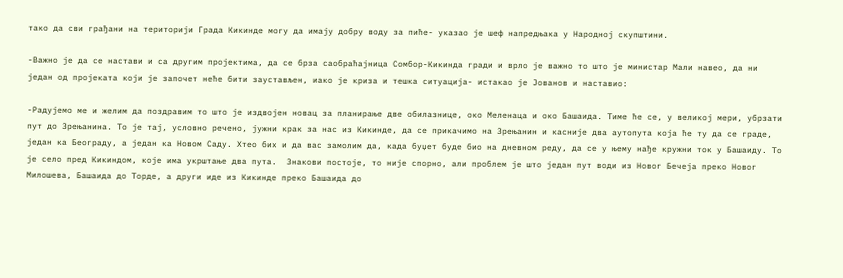тако да сви грађани на територији Града Кикинде могу да имају добру воду за пиће- указао је шеф напредњака у Народној скупштини.

-Важно је да се настави и са другим пројектима, да се брза саобраћајница Сомбор-Кикинда гради и врло је важно то што је министар Мали навео, да ни један од пројеката који је започет неће бити заустављен, иако је криза и тешка ситуација- истакао је Јованов и наставио:

-Радујемо ме и желим да поздравим то што је издвојен новац за планирање две обилазнице, око Меленаца и око Башаида. Тиме ће се, у великој мери, убрзати пут до Зрењанина. То је тај, условно речено, јужни крак за нас из Кикинде, да се прикачимо на Зрењанин и касније два аутопута која ће ту да се граде, један ка Београду, а један ка Новом Саду. Хтео бих и да вас замолим да, када буџет буде био на дневном реду, да се у њему нађе кружни ток у Башаиду. То је село пред Кикиндом, које има укрштање два пута.  Знакови постоје, то није спорно, али проблем је што један пут води из Новог Бечеја преко Новог Милошева, Башаида до Торде, а други иде из Кикинде преко Башаида до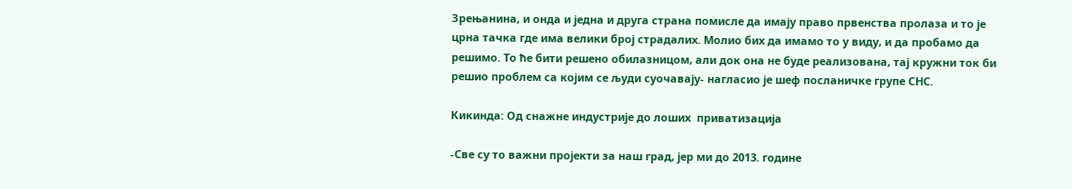Зрењанина, и онда и једна и друга страна помисле да имају право првенства пролаза и то је црна тачка где има велики број страдалих. Молио бих да имамо то у виду, и да пробамо да решимо. То ће бити решено обилазницом, али док она не буде реализована, тај кружни ток би решио проблем са којим се људи суочавају- нагласио је шеф посланичке групе СНС.

Кикинда: Од снажне индустрије до лоших  приватизација

-Све су то важни пројекти за наш град, јер ми до 2013. године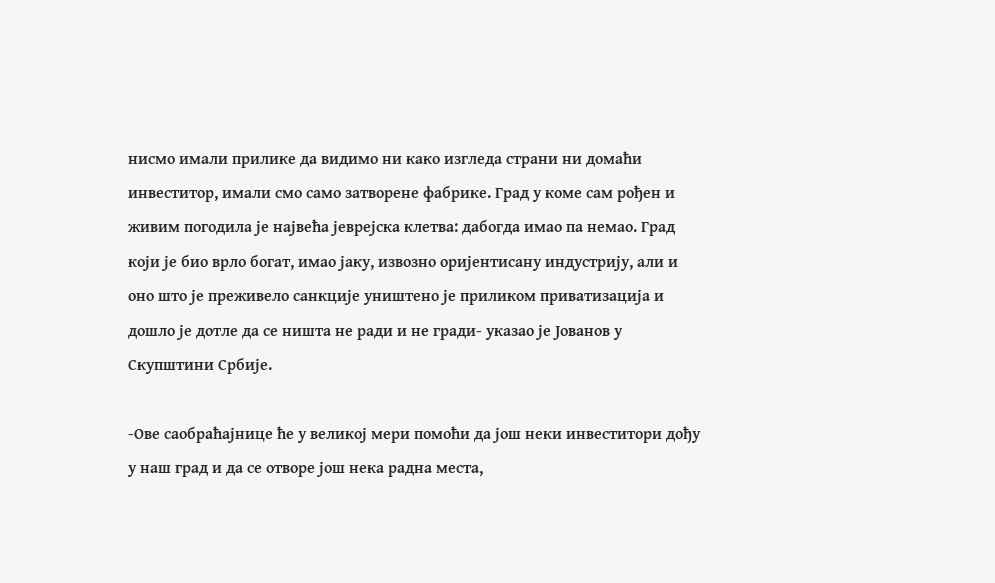нисмо имали прилике да видимо ни како изгледа страни ни домаћи инвеститор, имали смо само затворене фабрике. Град у коме сам рођен и живим погодила је највећа јеврејска клетва: дабогда имао па немао. Град који је био врло богат, имао јаку, извозно оријентисану индустрију, али и оно што је преживело санкције уништено је приликом приватизација и дошло је дотле да се ништа не ради и не гради- указао је Јованов у Скупштини Србије.

-Ове саобраћајнице ће у великој мери помоћи да још неки инвеститори дођу у наш град и да се отворе још нека радна места,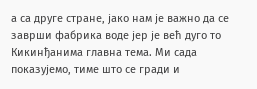а са друге стране, јако нам је важно да се заврши фабрика воде јер је већ дуго то Кикинђанима главна тема. Ми сада показујемо, тиме што се гради и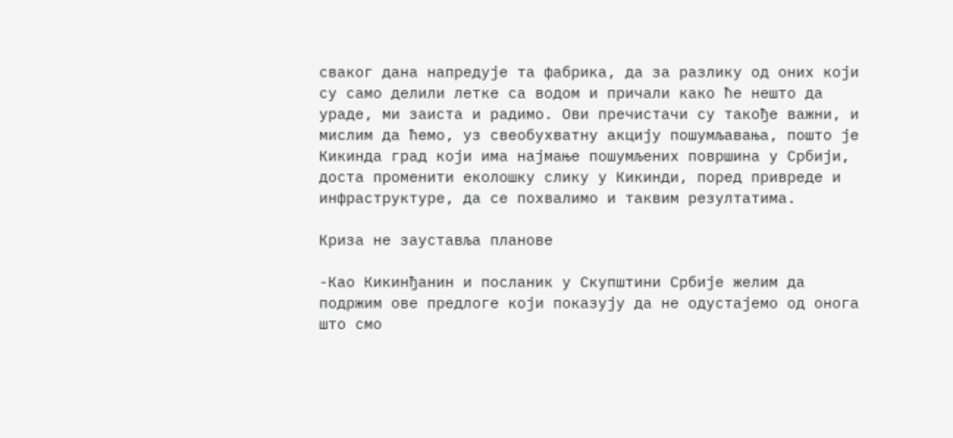сваког дана напредује та фабрика, да за разлику од оних који су само делили летке са водом и причали како ће нешто да ураде, ми заиста и радимо. Ови пречистачи су такође важни, и мислим да ћемо, уз свеобухватну акцију пошумљавања, пошто је Кикинда град који има најмање пошумљених површина у Србији, доста променити еколошку слику у Кикинди, поред привреде и инфраструктуре, да се похвалимо и таквим резултатима.

Криза не зауставља планове

-Као Кикинђанин и посланик у Скупштини Србије желим да подржим ове предлоге који показују да не одустајемо од онога што смо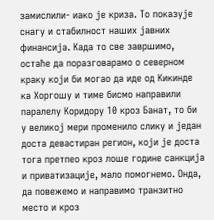замислили- иако је криза. То показује снагу и стабилност наших јавних финансија. Када то све завршимо, остаће да поразговарамо о северном краку који би могао да иде од Кикинде ка Хоргошу и тиме бисмо направили паралелу Коридору 10 кроз Банат, то би у великој мери променило слику и један доста девастиран регион, који је доста тога претпео кроз лоше године санкција и приватизације, мало помогнемо. Онда, да повежемо и направимо транзитно место и кроз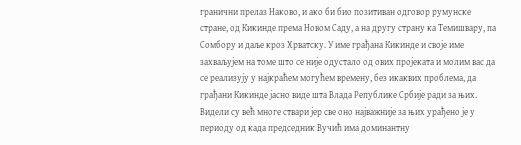гранични прелаз Наково, и ако би био позитиван одговор румунске стране, од Кикинде према Новом Саду, а на другу страну ка Темишвару, па Сомбору и даље кроз Хрватску. У име грађана Кикинде и своје име захваљујем на томе што се није одустало од ових пројеката и молим вас да се реализују у најкраћем могућем времену, без икаквих проблема, да грађани Кикинде јасно виде шта Влада Републике Србије ради за њих. Видели су већ многе ствари јер све оно најважније за њих урађено је у периоду од када председник Вучић има доминантну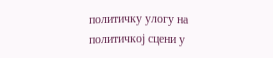политичку улогу на политичкој сцени у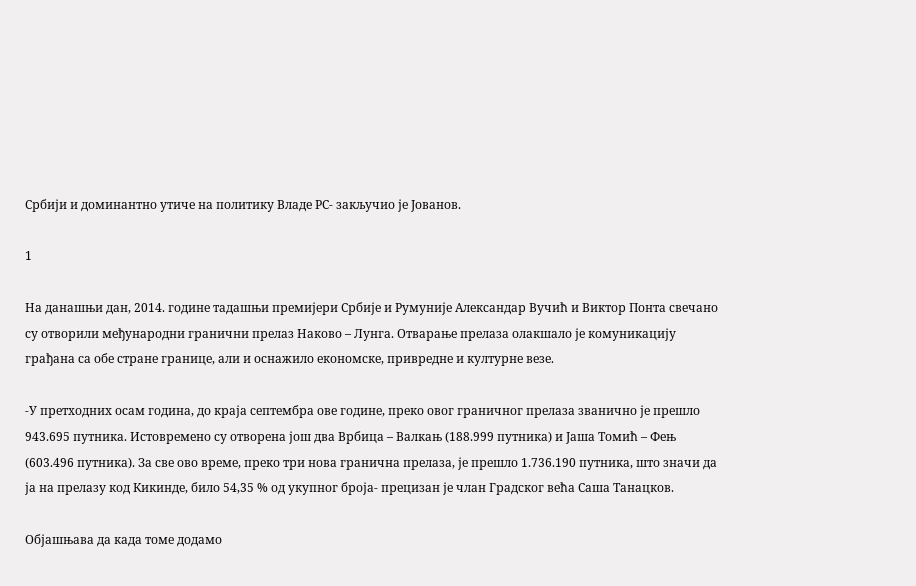Србији и доминантно утиче на политику Владе РС- закључио је Јованов.

1

На данашњи дан, 2014. године тадашњи премијери Србије и Румуније Александар Вучић и Виктор Понта свечано су отворили међународни гранични прелаз Наково – Лунга. Отварање прелаза олакшало је комуникацију грађана са обе стране границе, али и оснажило економске, привредне и културне везе.

-У претходних осам година, до краја септембра ове године, преко овог граничног прелаза званично је прешло 943.695 путника. Истовремено су отворена још два Врбица – Валкањ (188.999 путника) и Јаша Томић – Фењ (603.496 путника). За све ово време, преко три нова гранична прелаза, је прешло 1.736.190 путника, што значи да ја на прелазу код Кикинде, било 54,35 % од укупног броја- прецизан је члан Градског већа Саша Танацков.

Објашњава да када томе додамо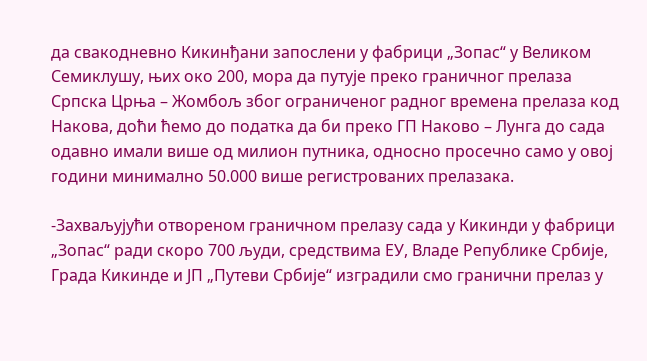да свакодневно Кикинђани запослени у фабрици „Зопас“ у Великом Семиклушу, њих око 200, мора да путује преко граничног прелаза  Српска Црња – Жомбољ због ограниченог радног времена прелаза код Накова, доћи ћемо до податка да би преко ГП Наково – Лунга до сада одавно имали више од милион путника, односно просечно само у овој години минимално 50.000 више регистрованих прелазака.

-Захваљујући отвореном граничном прелазу сада у Кикинди у фабрици „Зопас“ ради скоро 700 људи, средствима ЕУ, Владе Републике Србије, Града Кикинде и ЈП „Путеви Србије“ изградили смо гранични прелаз у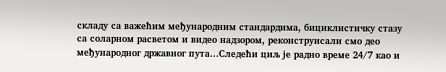складу са важећим међународним стандардима, бициклистичку стазу са соларном расветом и видео надзором, реконструисали смо део међународног државног пута…Следећи циљ је радно време 24/7 као и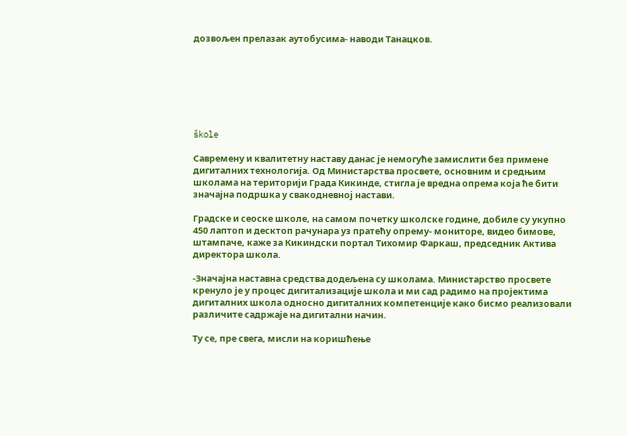дозвољен прелазак аутобусима- наводи Танацков.







škole

Савремену и квалитетну наставу данас је немогуће замислити без примене дигиталних технологија. Од Министарства просвете, основним и средњим школама на територији Града Кикинде, стигла је вредна опрема која ће бити значајна подршка у свакодневној настави.

Градске и сеоске школе, на самом почетку школске године, добиле су укупно 450 лаптоп и десктоп рачунара уз пратећу опрему- мониторе, видео бимове, штампаче, каже за Кикиндски портал Тихомир Фаркаш, председник Актива директора школа.

-Значајна наставна средства додељена су школама. Министарство просвете кренуло је у процес дигитализације школа и ми сад радимо на пројектима дигиталних школа односно дигиталних компетенције како бисмо реализовали различите садржаје на дигитални начин.

Ту се, пре свега, мисли на коришћење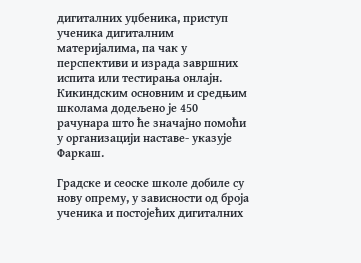дигиталних уџбеника, приступ ученика дигиталним материјалима, па чак у перспективи и израда завршних испита или тестирања онлајн. Кикиндским основним и средњим школама додељено је 450 рачунара што ће значајно помоћи у организацији наставе- указује Фаркаш.

Градске и сеоске школе добиле су нову опрему, у зависности од броја ученика и постојећих дигиталних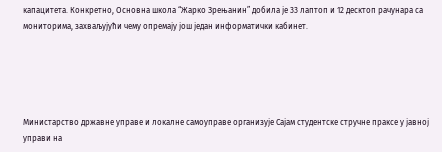капацитета. Конкретно, Основна школа “Жарко Зрењанин” добила је 33 лаптоп и 12 десктоп рачунара са мониторима, захваљујући чему опремају још један информатички кабинет.





Министарство државне управе и локалне самоуправе организује Сајам студентске стручне праксе у јавној управи на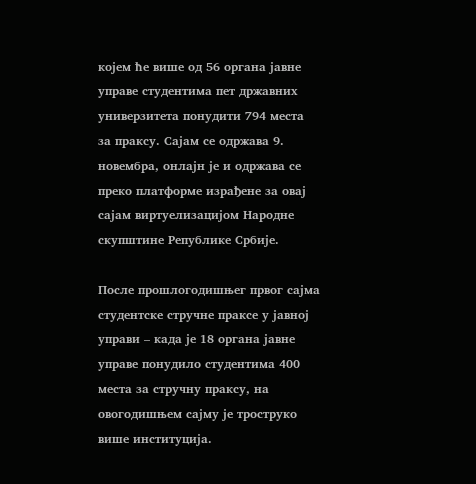којем ће више од 56 органа јавне управе студентима пет државних универзитета понудити 794 места  за праксу. Сајам се одржава 9. новембра, онлајн је и одржава се преко платформе израђене за овај сајам виртуелизацијом Народне скупштине Републике Србије.

После прошлогодишњег првог сајма студентске стручне праксе у јавној управи – када је 18 органа јавне управе понудило студентима 400 места за стручну праксу, на овогодишњем сајму је троструко више институција.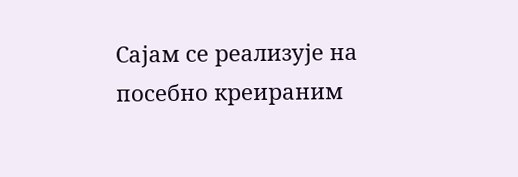Сајам се реализује на посебно креираним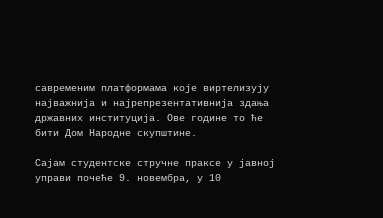савременим платформама које виртелизују најважнија и најрепрезентативнија здања државних институција. Ове године то ће бити Дом Народне скупштине.

Сајам студентске стручне праксе у јавној управи почеће 9. новембра, у 10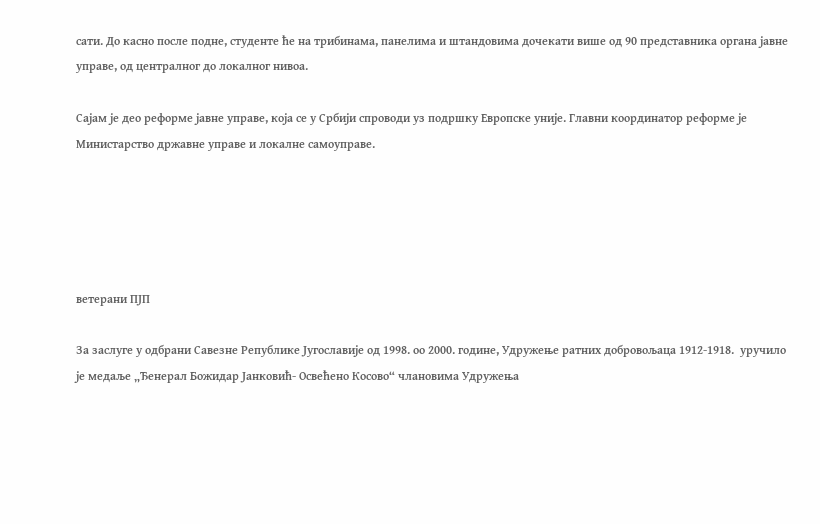сати. До касно после подне, студенте ће на трибинама, панелима и штандовима дочекати више од 90 представника органа јавне управе, од централног до локалног нивоа.

Сајам је део реформе јавне управе, која се у Србији спроводи уз подршку Европске уније. Главни координатор реформе је Министарство државне управе и локалне самоуправе.





ветерани ПЈП

За заслуге у одбрани Савезне Републике Југославије од 1998. оо 2000. године, Удружење ратних добровољаца 1912-1918.  уручило је медаље „Ђенерал Божидар Јанковић- Освећено Косово“ члановима Удружења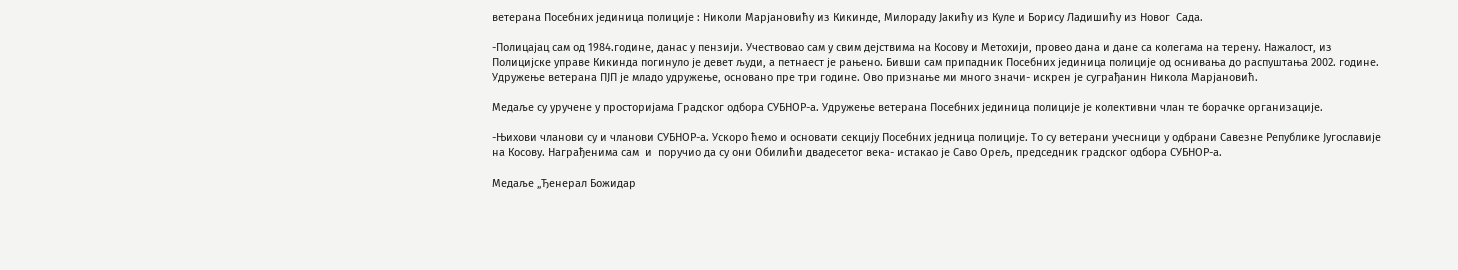ветерана Посебних јединица полиције : Николи Марјановићу из Кикинде, Милораду Јакићу из Куле и Борису Ладишићу из Новог  Сада.

-Полицајац сам од 1984.године, данас у пензији. Учествовао сам у свим дејствима на Косову и Метохији, провео дана и дане са колегама на терену. Нажалост, из Полицијске управе Кикинда погинуло је девет људи, а петнаест је рањено. Бивши сам припадник Посебних јединица полиције од оснивања до распуштања 2002. године. Удружење ветерана ПЈП је младо удружење, основано пре три године. Ово признање ми много значи- искрен је суграђанин Никола Марјановић.

Медаље су уручене у просторијама Градског одбора СУБНОР-а. Удружење ветерана Посебних јединица полиције је колективни члан те борачке организације.

-Њихови чланови су и чланови СУБНОР-а. Ускоро ћемо и основати секцију Посебних једница полиције. То су ветерани учесници у одбрани Савезне Републике Југославије на Косову. Награђенима сам  и  поручио да су они Обилићи двадесетог века- истакао је Саво Орељ, председник градског одбора СУБНОР-а.

Медаље „Ђенерал Божидар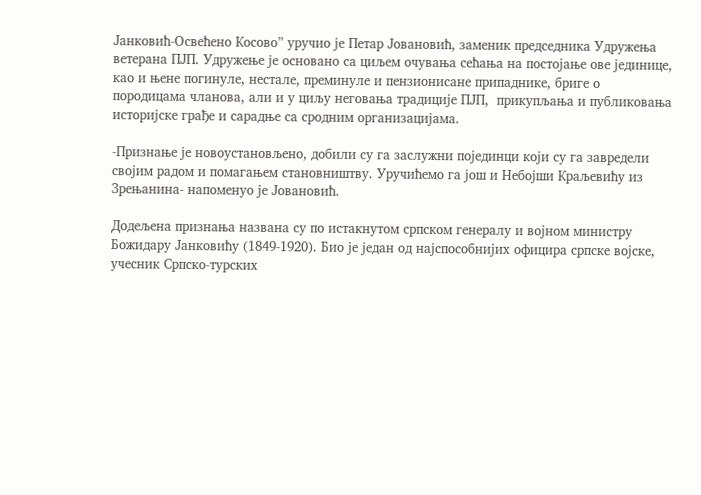Јанковић-Освећено Косово” уручио је Петар Јовановић, заменик председника Удружења ветерана ПЈП. Удружење је основано са циљем очувања сећања на постојање ове јединице, као и њене погинуле, нестале, преминуле и пензионисане припаднике, бриге о породицама чланова, али и у циљу неговања традиције ПЈП,  прикупљања и публиковања историјске грађе и сарадње са сродним организацијама.

-Признање је новоустановљено, добили су га заслужни појединци који су га завредели својим радом и помагањем становништву. Уручићемо га још и Небојши Краљевићу из Зрењанина- напоменуо је Јовановић.

Додељена признања названа су по истакнутом српском генералу и војном министру Божидару Јанковићу (1849-1920). Био је један од најспособнијих официра српске војске, учесник Српско-турских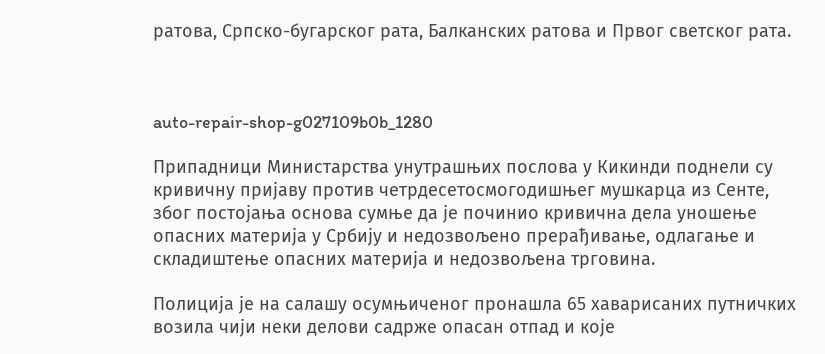ратова, Српско-бугарског рата, Балканских ратова и Првог светског рата.



auto-repair-shop-g027109b0b_1280

Припадници Министарства унутрашњих послова у Кикинди поднели су кривичну пријаву против четрдесетосмогодишњег мушкарца из Сенте, због постојања основа сумње да је починио кривичнa делa уношење опасних материја у Србију и недозвољено прерађивање, одлагање и складиштење опасних материја и недозвољена трговина.

Полиција је на салашу осумњиченог пронашла 65 хаварисаних путничких возила чији неки делови садрже опасан отпад и које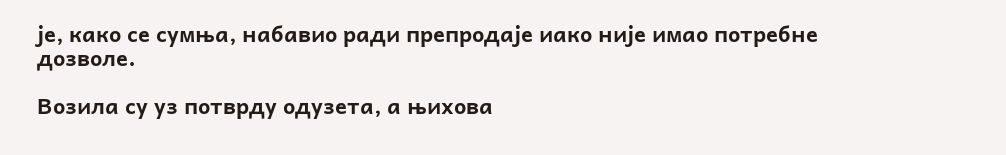је, како се сумња, набавио ради препродаје иако није имао потребне дозволе.

Возила су уз потврду одузета, а њихова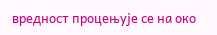вредност процењује се на око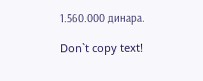1.560.000 динара.

Don`t copy text!